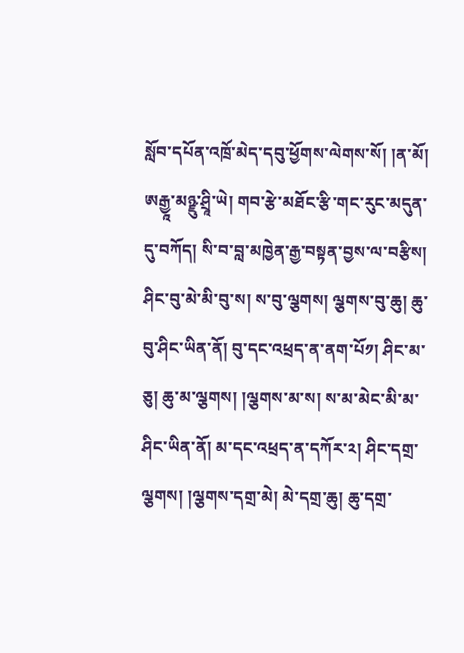སློབ་དཔོན་འཁྲོ་མེད་དབུ་ཕྱོགས་ལེགས་སོ། །ན་མོ། ཨརྒྱཱ་མཉྫུ་ཤྲཱི་ཡེ། གབ་རྩེ་མཐོང་རྩི་གང་རུང་མདུན་དུ་བཀོད། སི་བ་བླ་མཁྱེན་རྒྱ་བསྟན་བྱས་ལ་བརྩིས། ཤིང་བུ་མེ་མི་བུ་ས། ས་བུ་ལྕགས། ལྕགས་བུ་ཆུ། ཆུ་བུ་ཤིང་ཡིན་ནོ། བུ་དང་འཕྲད་ན་ནག་པོ༡། ཤིང་མ་ཅུ། ཆུ་མ་ལྕགས། །ལྕགས་མ་ས། ས་མ་མེང་མི་མ་ཤིང་ཡིན་ནོ། མ་དང་འཕྲད་ན་དཀོར་༢། ཤིང་དགྲ་ལྕགས། །ལྕགས་དགྲ་མེ། མེ་དགྲ་ཆུ། ཆུ་དགྲ་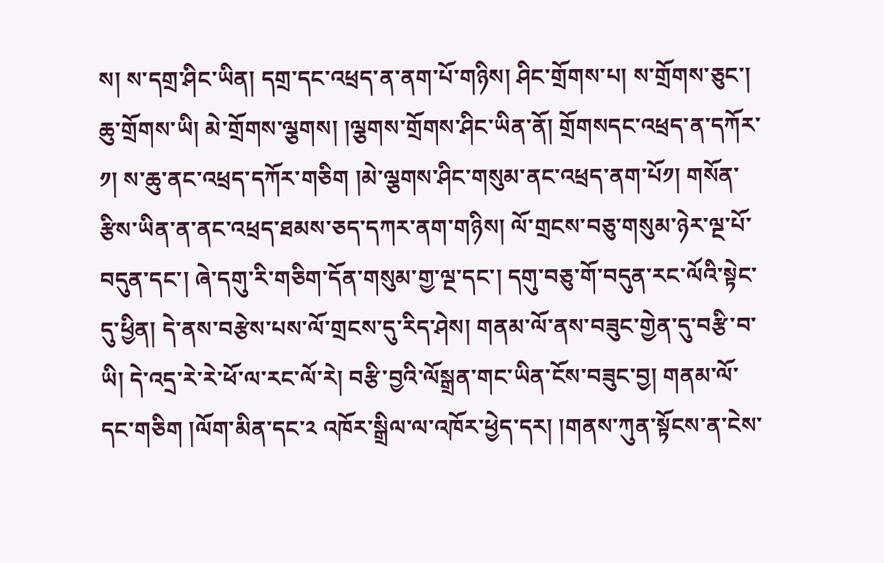ས། ས་དགྲ་ཤིང་ཡིན། དགྲ་དང་འཕྲད་ན་ནག་པོ་གཉིས། ཤིང་གྲོགས་པ། ས་གྲོགས་ཅུང་། ཆུ་གྲོགས་ཡི། མེ་གྲོགས་ལྕགས། །ལྕགས་གྲོགས་ཤིང་ཡིན་ནོ། གྲོགསདང་འཕྲད་ན་དཀོར་༡། ས་ཆུ་ནང་འཕྲད་དཀོར་གཅིག །མེ་ལྕགས་ཤིང་གསུམ་ནང་འཕྲད་ནག་པོ༡། གསོན་རྩིས་ཡིན་ན་ནང་འཕྲད་ཐམས་ཅད་དཀར་ནག་གཉིས། ལོ་གྲངས་བཅུ་གསུམ་ཉེར་ལྔ་པོ་བདུན་དང་། ཞེ་དགུ་རི་གཅིག་དོན་གསུམ་གྱ་ལྔ་དང་། དགུ་བཅུ་གོ་བདུན་རང་ལོའི་སྟེང་དུ་ཕྱིན། དེ་ནས་བརྩེས་པས་ལོ་གྲངས་དུ་རིད་ཤེས། གནམ་ལོ་ནས་བཟུང་གྱེན་དུ་བརྩི་བ་ཡི། དེ་འདྲ་རེ་རེ་ཕོ་ལ་རང་ལོ་རེ། བརྩི་བྱའི་ལོསྒྲན་གང་ཡིན་ངོས་བཟུང་བྱ། གནམ་ལོ་དང་གཅིག །ལོག་མིན་དང་༢ འཁོར་སྒྲིལ་ལ་འཁོར་ཕྱེད་དར། །གནས་ཀུན་སྟོངས་ན་ངེས་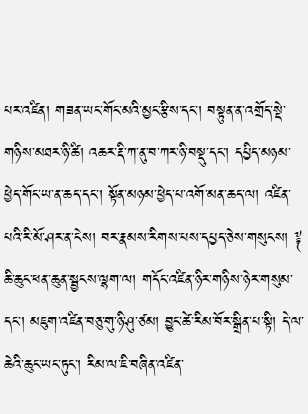པར་འཛིན། གཟན་ཡང་གོང་མའི་མྱང་རྩིས་དང་། བསྟུན་ན་འགྲོད་སྡེ་གཉིས་མཐར་ཉི་ཚི། འཆར་རྡི་ཀ་ནུ་བ་ཀར་ཉི་བསྡུ་དང་། དཔྱིད་མཉམ་ཕྱེད་གོང་ཡ་ན་ཆད་དང་། སྟོན་མཉམ་ཕྱེད་པ་འགོ་མན་ཆད་ལ། འཛིན་པའི་རི་མོ་ཤར་ན་ངེས། བར་རྣམས་རིགས་པས་དཔྱད་ཅེས་གསུངས། ༈ ཆི་ཆུང་ཕན་ཆུན་སྦྱངས་ལྷག་ལ། གདོང་འཛིན་ཉིར་གཉིས་ཉེར་གསུམ་དང་། མཇུག་འཛིན་བཅུ་གུ་ཉི་ཤུ་ཙམ། བྱུང་ཚེ་རིམ་བོར་སྒྲིན་པ་སྟི། དེ་ལ་ཆེའི་ཆུང་ཡང་ཏུང་། རིམ་ལ་ཇི་བཞིན་འཛིན་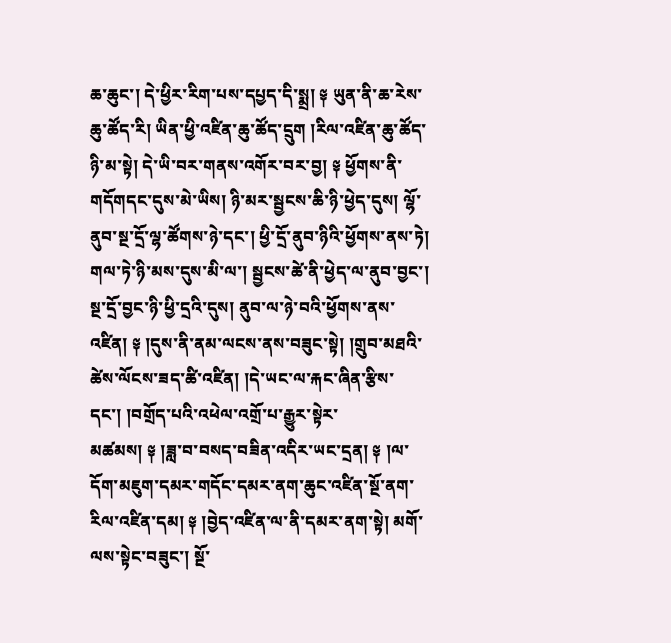ཆ་ཆུང་། དེ་ཕྱིར་རིག་པས་དཔྱད་དི་སྨྲ། ༈ ཡུན་ནི་ཆ་རེས་ཆུ་ཚོད་རི། ཡིན་ཕྱི་འཛིན་ཆུ་ཚོད་དྲུག །རིལ་འཛིན་ཆུ་ཚོད་ཉི་མ་སྟེ། དེ་ཡི་བར་གནས་འགོར་བར་བྱ། ༈ ཕྱོགས་ནི་གདོགདང་དུས་མེ་ཡིས། ཉི་མར་སྦྱངས་ཆི་ཉི་ཕྱེད་དུས། ལྷོ་ནུབ་སྔ་དྲོ་ལྷ་ཚོགས་ཉེ་དང་། ཕྱི་དྲོ་ནུབ་ཉིའི་ཕྱོགས་ནས་ཏེ། གལ་ཏེ་ཉི་མས་དུས་མི་ལ་། སྦྱངས་ཚེ་ནི་ཕྱེད་ལ་ནུབ་བྱང་། སྔ་དྲོ་བྱང་ཉི་ཕྱི་དྲའི་དུས། ནུབ་ལ་ཉེ་བའི་ཕྱོགས་ནས་འཛིན། ༈ །དུས་ནི་ནམ་ལངས་ནས་བཟུང་སྟེ། །གྲུབ་མཐའི་ཚེས་ལོངས་ཟད་ཚི་འཛིན། །དེ་ཡང་ལ་རྐང་ཞིན་རྩིས་དང་། །བགྲོད་པའི་འཕེལ་འགྲོ་པ་རྒྱུར་སྟེར་མཚམས། ༈ །ཟླ་བ་བསད་བཟིན་འདིར་ཡང་དྲན། ༈ །ལ་དོག་མཇུག་དམར་གདོང་དམར་ནག་ཆུང་འཛིན་སྔོ་ནག་རིལ་འཛིན་དམ། ༈ །བྱེད་འཛིན་ལ་ནི་དམར་ནག་སྟེ། མགོ་ལས་སྟེང་བཟུང་། སྔོ་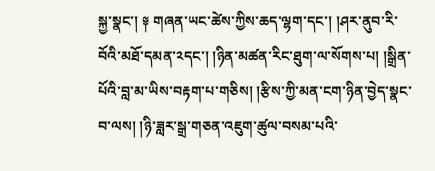སྐྱ་སྣང་། ༈ གཞན་ཡང་ཚེས་ཀྱིས་ཆད་ལྷག་དང་། །ཤར་ནུབ་རི་བོའི་མཐོ་དམན་༢དང་། །ཉིན་མཚན་རིང་ཐུག་ལ་སོགས་པ། །སྒྲིན་པོའི་བླ་མ་ཡིས་བརྟག་པ་གཅིས། །རྩིས་ཀྱི་མན་ངག་ཉིན་བྱེད་སྣང་བ་ལས། །ཉི་ཟླར་སྒྲ་གཅན་འཇུག་ཚུལ་བསམ་པའི་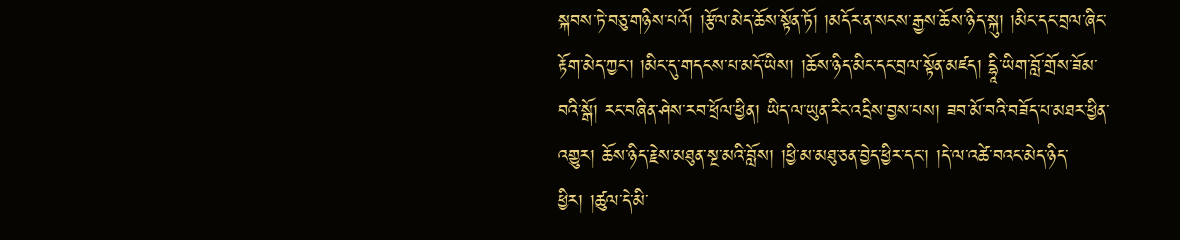སྐབས་ཏེ་བཅུ་གཉིས་པའོ། །རྩོལ་མེད་ཆོས་སྟོན་ཏོ། །མདོར་ན་སངས་རྒྱས་ཆོས་ཉིད་སྐུ། །མིང་དང་བྲལ་ཞིང་རྟོག་མེད་ཀྱང་། །མིང་དུ་གདངས་པ་མདོ་ཡིས། །ཆོས་ཉིད་མིང་དང་བྲལ་སྟོན་མཛད། དྷཱི་ཡིག་བློ་གྲོས་ཟོམ་བའི་སྒོ། རང་བཞིན་ཤེས་རབ་ཕྲོལ་ཕྱིན། ཡིད་ལ་ཡུན་རིང་འདྲིས་བྱས་པས། ཟབ་མོ་བའི་བཟོད་པ་མཐར་ཕྱིན་འགྱུར། ཆོས་ཉིད་རྗེས་མཐུན་སྔ་མའི་བློས། །ཕྱི་མ་མཐུ་ཅན་བྱེད་ཕྱིར་དང་། །དེ་ལ་འཚེ་བའང་མེད་ཉིད་ཕྱིར། །ཚུལ་དེ་མི་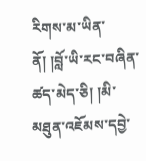རིགས་མ་ཡིན་ནོ། །བློ་ཡི་རང་བཞིན་ཚད་མེད་ཅི། །མི་མཐུན་འཇོམས་དབྱེ་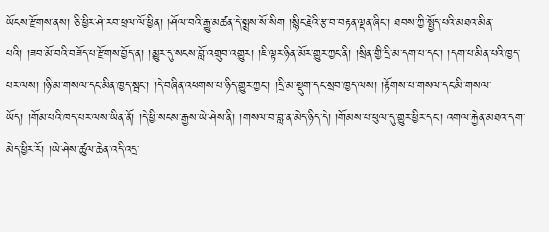ཡོངས་རྫོགས་ནས། ཅི་ཕྱིར་ཤེ་རབ་ཕྲལ་ལོ་ཕྱིན། །ཤོལ་བའི་རྒྱུ་མཚན་དེ་སྨྲས་སོ་སིག །སྙིང་རྗེའི་རྩ་བ་བརྟན་ལྡན་ཞིང་། ཐབས་ཀྱི་སྤྱོད་པའི་མཐའ་མིན་པའི། །ཟབ་མོ་བའི་བཟོད་པ་རྫོགས་བྱོད་ན། །མྱུར་དུ་སངས་བློ་འགྲུབ་འགྱུར། །ཇི་ལྟར་ཉིན་མོར་གྱུར་ཀྱང་ནི། །སྲིན་གྱི་དྲི་མ་དག་པ་དང་། །དག་པ་མིན་པའི་ཁྱད་པར་ལས། །ཉི་མ་གསལ་དང་མིན་ཁྱད་སྦང་། །དེ་བཞིན་འཕགས་པ་ཉིད་གྱུར་ཀྱང་། །དྲི་མ་སྡུག་དང་སྲབ་ཁྱད་ལས། །རྟོགས་པ་གསལ་དང་མི་གསལ་ཡོད། །གོམ་པའི་ཁད་པར་ལས་ཡིན་ནོ། །དེ་ཕྱི་སངས་རྒྱས་ཡེ་ཤེས་ནི། །གསལ་བ་བླ་ན་མེད་ཉིད་དེ། །གོམས་པ་ཕུལ་དུ་གྱུར་ཕྱིར་དང་། འགལ་རྐྱེན་མཐའ་དག་མེད་ཕྱིར་རོ། །ཡེ་ཤེས་ཚུལ་ཆེན་འདི་འདྲ་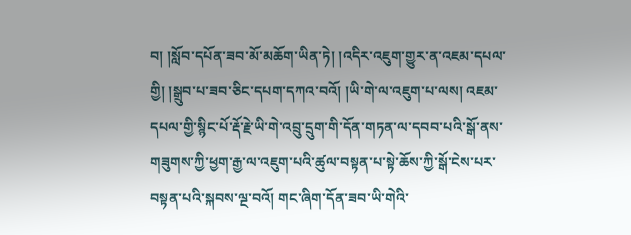བ། །སློབ་དཔོན་ཟབ་མོ་མཆོག་ཡིན་ཏེ། །འདིར་འཇུག་གྱུར་ན་འཇམ་དཔལ་གྱི། །སྒྲུབ་པ་ཟབ་ཅིང་དཔག་དཀའ་བའོ། །ཡི་གེ་ལ་འཇུག་པ་ལས། འཇམ་དཔལ་གྱི་སྙིང་པོ་རྡོ་རྗེ་ཡི་གེ་འབྲུ་དྲུག་གི་དོན་གཏན་ལ་དབབ་པའི་སྒོ་ནས་གཟུགས་ཀྱི་ཕྱག་རྒྱ་ལ་འཇུག་པའི་ཚུལ་བསྟན་པ་སྟེ་ཆོས་ཀྱི་སྒོ་ངེས་པར་བསྟན་པའི་སྐབས་ལྔ་བའོ། གང་ཞིག་དོན་ཟབ་ཡི་གེའི་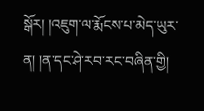སྒོར། །འཇུག་ལ་རྨོངས་པ་མེད་ཡུར་ན། །ན་དང་ཤེ་རབ་རང་བཞིན་གྱི།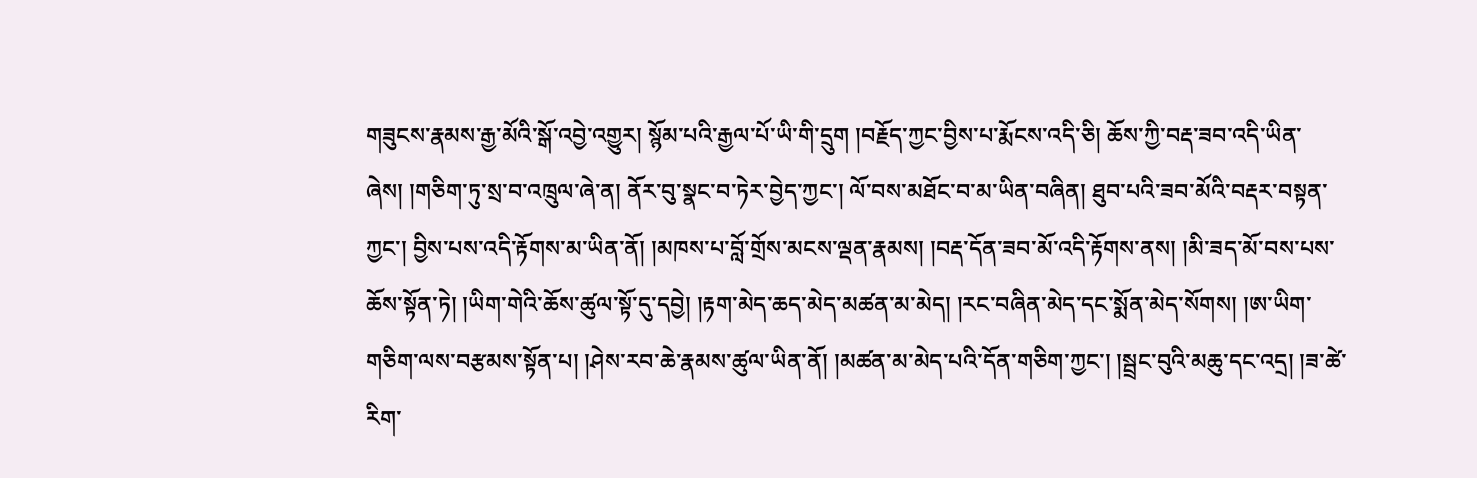གཟུངས་རྣམས་རྒྱ་མོའི་སྒོ་འབྱེ་འགྱུར། སྙོམ་པའི་རྒྱལ་པོ་ཡི་གི་དྲུག །བརྗོད་ཀྱང་བྱིས་པ་རྨོངས་འདི་ཅི། ཆོས་ཀྱི་བརྡ་ཟབ་འདི་ཡིན་ཞེས། །གཅིག་ཏུ་སྲ་བ་འཁྲུལ་ཞེ་ན། ནོར་བུ་སྣང་བ་ཏེར་བྱེད་ཀྱང་། ལོ་བས་མཐོང་བ་མ་ཡིན་བཞིན། ཐུབ་པའི་ཟབ་མོའི་བརྡར་བསྟན་ཀྱང་། བྱིས་པས་འདི་རྟོགས་མ་ཡིན་ནོ། །མཁས་པ་བློ་གྲོས་མངས་ལྡན་རྣམས། །བརྡ་དོན་ཟབ་མོ་འདི་རྟོགས་ནས། །མི་ཟད་མོ་བས་པས་ཆོས་སྟོན་ཏེ། །ཡིག་གེའི་ཆོས་ཚུལ་སྟོ་དུ་དབྱེ། །རྟག་མེད་ཆད་མེད་མཚན་མ་མེད། །རང་བཞིན་མེད་དང་སྨོན་མེད་སོགས། །ཨ་ཡིག་གཅིག་ལས་བརྩམས་སྟོན་པ། །ཤེས་རབ་ཆེ་རྣམས་ཚུལ་ཡིན་ནོ། །མཚན་མ་མེད་པའི་དོན་གཅིག་ཀྱང་། །སྦྲང་བུའི་མཆུ་དང་འདྲ། །ཟ་ཚེ་རིག་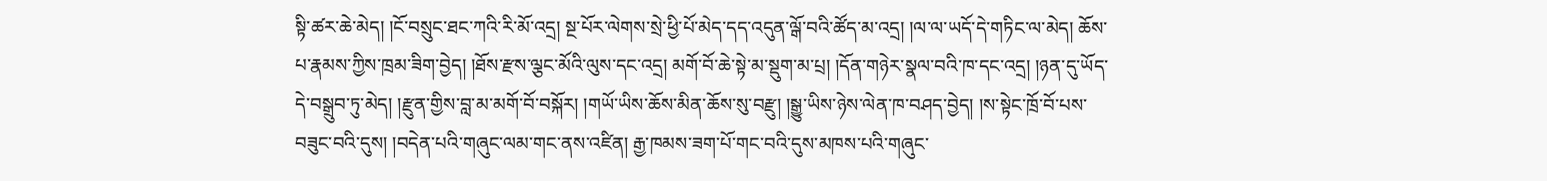སྟི་ཚར་ཆེ་མེད། །ངོ་བསྲུང་ཐང་ཀའི་རི་མོ་འདྲ། སྔ་པོར་ལེགས་སྲེ་ཕྱི་པོ་མེད་དད་འདུན་ལྒོ་བའི་ཚོད་མ་འདྲ། །ལ་ལ་ཡདོ་དེ་གཏིང་ལ་མེད། ཆོས་པ་རྣམས་ཀྱིས་ཁྲམ་ཟིག་བྱེད། །ཐོས་རྫས་ལྕང་མོའི་ལུས་དང་འདྲ། མགོ་བོ་ཆེ་སྟེ་མ་སྡུག་མ་པྲ། །དོན་གཉེར་སྣལ་བའི་ཁ་དང་འདྲ། །ཉན་དུ་ཡོད་དེ་བསྒྲུབ་ཏུ་མེད། །རྫུན་གྱིས་བླ་མ་མགོ་བོ་བསྐོར། །གཡོ་ཡིས་ཆོས་མིན་ཆོས་སུ་བརྫུ། །སྒྱུ་ཡིས་ཉེས་ལེན་ཁ་བཤད་བྱེད། །ས་སྟེང་ཁྲོ་བོ་པས་བཟུང་བའི་དུས། །བདེན་པའི་གཞུང་ལམ་གང་ནས་འཛིན། རྒྱ་ཁམས་ཟག་པོ་གང་བའི་དུས་མཁས་པའི་གཞུང་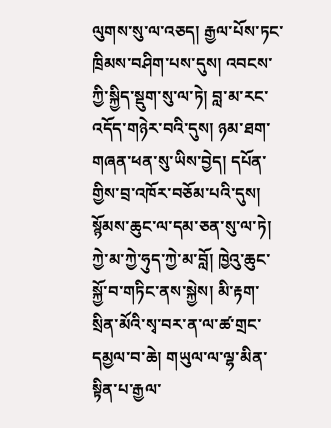ལུགས་སུ་ལ་འཅད། རྒྱལ་པོས་ཏང་ཁྲིམས་བཤིག་པས་དུས། འབངས་ཀྱི་སྐྱིད་སྡུག་སུ་ལ་ཏེ། བླ་མ་རང་འདོད་གཉེར་བའི་དུས། ཉམ་ཐག་གཞན་ཕན་སུ་ཡིས་བྱེད། དཔོན་གྱིས་བྲ་འཁོར་བཅོམ་པའི་དུས། སྙོམས་ཆུང་ལ་དམ་ཅན་སུ་ལ་ཏེ། ཀྱེ་མ་ཀྱེ་ཧུད་ཀྱེ་མ་བློ། ཁྱེའུ་ཆུང་སྐྱོ་བ་གཏིང་ནས་སྐྱེས། མི་རྟག་སྲིན་མོའི་སྭ་བར་ན་ལ་ཚ་གྲང་དམྱལ་བ་ཆེ། གཡུལ་ལ་ལྷ་མིན་སྟིན་པ་རྒྱལ་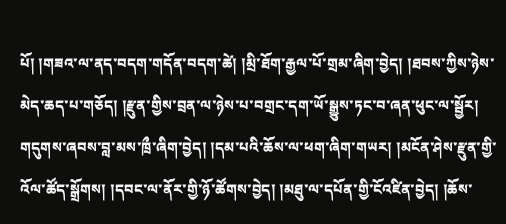པོ། །གཟའ་ལ་ནད་བདག་གདོན་བདག་ཚེ། །མྲི་ཐོག་རྒྱལ་པོ་གྲམ་ཞིག་བྱེད། །ཐབས་ཀྱིས་ཉེས་མེད་ཆད་པ་གཅོད། །རྫུན་གྱིས་བྲན་ལ་ཉེས་པ་བགྲང་དག་ཡོ་སྒྱུས་ཏང་བ་ཞན་ཕུང་ལ་སྦྱོར། གདུགས་ཞབས་བླ་མས་ཁྲྀ་ཞིག་བྱེད། །དམ་པའི་ཆོས་ལ་ཕག་ཞིག་གཡར། །མངོན་ཤེས་རྫུན་གྱི་འོལ་ཚོད་སྒྲོགས། །དབང་ལ་ནོར་གྱི་ཉོ་ཚོགས་བྱེད། །མཐུ་ལ་དཔོན་གྱི་ངོའཛིན་བྱེད། །ཆོས་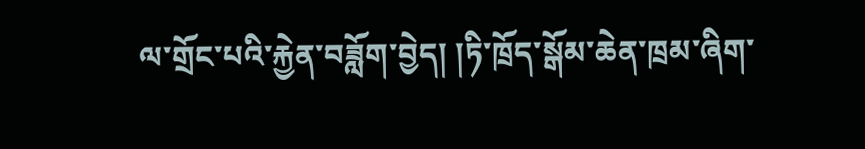ལ་གྲོང་པའི་རྐྱེན་བཟློག་བྱེད། །ཏི་ཁྲོད་སྒོམ་ཆེན་ཁྲམ་ཞིག་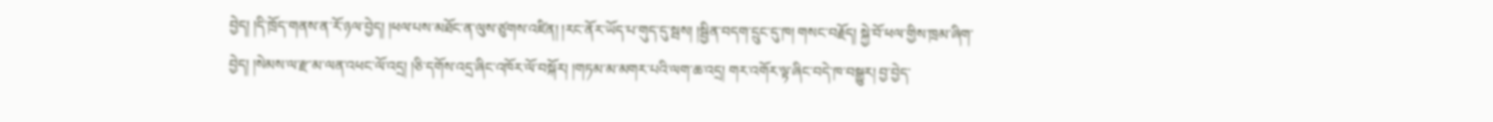བྱེད། །དི་ཁྲོད་གནས་ན་རོ་ཉལ་བྱེད། །ཕལ་པས་མཐོང་ན་ལུས་ཙུགས་འཛིན། །རང་ནོར་ཡོད་པ་གུད་དུ་སྦས། །སྦྱིན་བདག་དྲུང་དུ་ཁ། གསང་བརྗོད། སྐྱེ་བོ་ཕལ་གྱིས་ཁྲམ་ཞིག་བྱེད། །སེམས་ལ་རྫ་མ་ལན་འཕང་ལོ་འདྲ། །ཅི་དགོས་འདྲ་ཞིང་འཁོར་ལོ་བསྐོར། །གཏམ་མ་མགར་པའི་ལག་ཆ་འདྲ། གར་འགོར་ལྟ་ཞིང་བདེ་ཁ་བསྒྱུར། བྱ་བྱེད་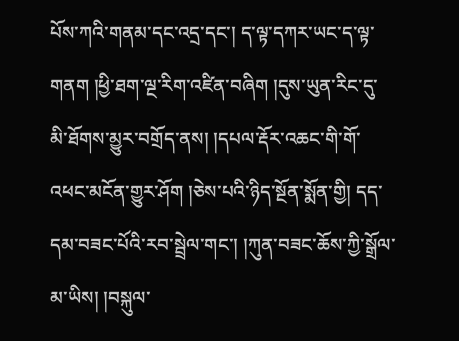པོས་ཀའི་གནམ་དང་འདྲ་དང་། ད་ལྟ་དཀར་ཡང་ད་ལྟ་གནག །ཕྱི་ཐག་ལྔ་རིག་འཛིན་བཞིག །དུས་ཡུན་རིང་དུ་མི་ཐོགས་མྱུར་བགྲོད་ནས། །དཔལ་རྡོར་འཆང་གི་གོ་འཕང་མངོན་གྱུར་ཤོག །ཅེས་པའི་ཉིད་སྔོན་སྨོན་གྱི། དད་དམ་བཟང་པོའི་རབ་སྦྲེལ་གང་། །ཀུན་བཟང་ཆོས་ཀྱི་སྒྲོལ་མ་ཡིས། །བསྐུལ་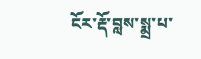ངོར་རྡོ་བླས་སྨྲ་པ་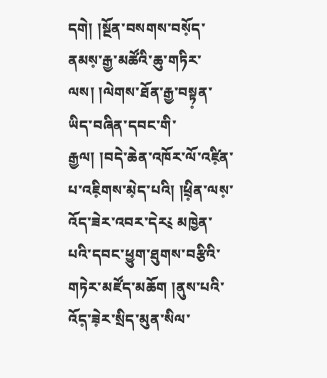དགེ། །སྔོན་བསགས་བསོ༷ད་ནམས༷་རྒྱ་མཚོའི་ཆུ་གཏིར་ལས། །ལེགས་ཐོན་རྒྱ་བསྟ༷ན་ཡིད་བཞིན་དབང་གི་རྒྱལ། །བདེ་ཆེན་འཁོར་ལོ་འཛི༷ན་པ་འཇི༷གས་མེ༷ད་པའི། །ཕྲི༷ན་ལས༷་འོད་ཟེར་འབར་དེར༴ མཁྱེན་པའི་དབང་ཕྱུག་ཐུགས་བརྩིའི་གཏེར་མཛོད་མཆོག །ནུས་པའི་འོད༷་ཟེ༷ར་སྲིད་མུན་སིལ་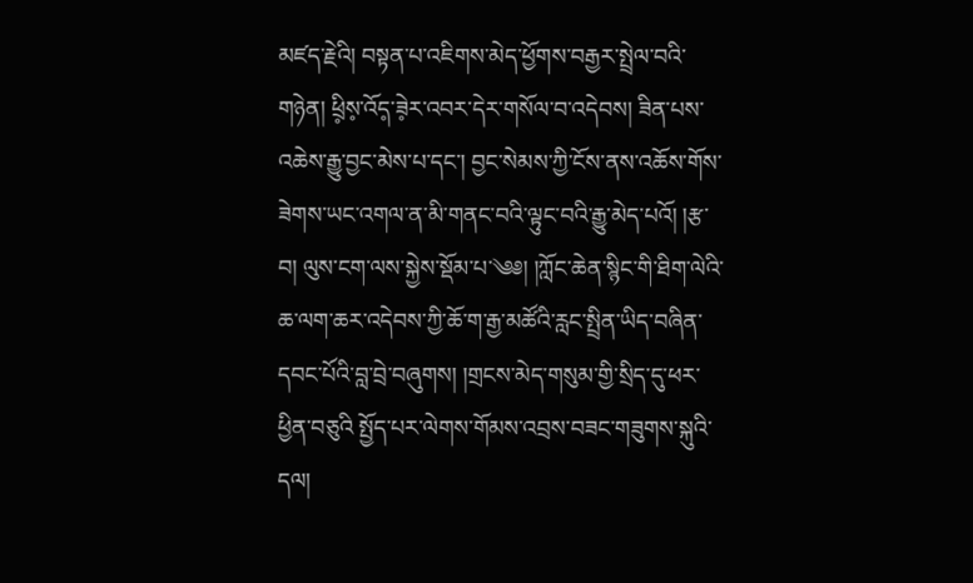མཛད་རྗེའི། བསྟན་པ་འཇིགས་མེད་ཕྱོགས་བརྒྱར་སྤྲེལ་བའི་གཉེན། ཕྲི༷ས༷་འོད༷་ཟེ༷ར་འབར་དེར་གསོལ་བ་འདེབས། ཟིན་པས་འཆེས་རྒྱུ་བྱང་མེས་པ་དང་། བྱང་སེམས་ཀྱི་ངོས་ནས་འཆོས་གོས་ཟེགས་ཡང་འགལ་ན་མི་གནང་བའི་ལྟུང་བའི་རྒྱུ་མེད་པའོ། །རྩ་བ། ལུས་ངག་ལས་སྐྱེས་སྡོམ་པ་༄༅། །ཀློང་ཆེན་སྙིང་གི་ཐིག་ལེའི་ཆ་ལག་ཆར་འདེབས་ཀྱི་ཆོ་ག་རྒྱ་མཚོའི་རླང་སྤྲིན་ཡིད་བཞིན་དབང་པོའི་བླ་བྲེ་བཞུགས། །གྲངས་མེད་གསུམ་གྱི་སྲིད་དུ་ཕར་ཕྱིན་བཅུའི སྤྱོད་པར་ལེགས་གོམས་འབྲས་བཟང་གཟུགས་སྐུའི་དལ།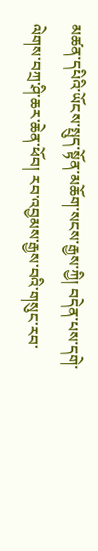མཚན་དཔིའི་ཡོངས་སྤུད་སྟོན་མཆོག་སངས་རྒྱས་ཀྱི། བདེན་པས་དགེ་ལེགས་བཀྲ་ཤི་ཆར་ཆེན་ཕོབ། རབ་འབྱམས་རྒྱས་བའི་གསུང་རབ་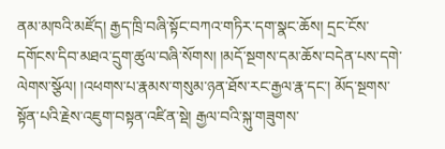ནམ་མཁའི་མཛོད། རྒྱད་ཁྲི་བཞི་སྟོང་བཀའ་གཏིར་དག་སྣང་ཆོས། དྲང་ངོས་དགོངས་དིབ་མཐའ་དྲུག་ཚུལ་བཞི་སོགས། །མདོ་སྔགས་དམ་ཆོས་བདེན་པས་དགེ་ལེགས་སྩོལ། །འཕགས་པ་རྣམས་གསུམ་ཉན་ཐོས་རང་རྒྱལ་རྣ་དང་། མོད་སྔགས་སྟོན་པའི་རྗེས་འཇུག་བསྟན་འཛིན་སྡེ། རྒྱལ་བའི་སྐུ་གཟུགས་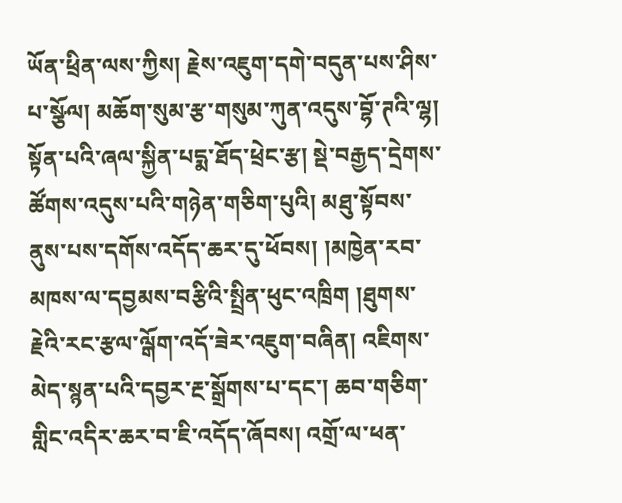ཡོན་ཕྲིན་ལས་ཀྱིས། རྗེས་འཇུག་དགེ་བདུན་པས་ཤིས་པ་སྩོལ། མཆོག་སུམ་རྩ་གསུམ་ཀུན་འདུས་བྷོ་ཊའི་ལྷ། སྟོན་པའི་ཞལ་སྐྱིན་པདྨ་ཐོད་ཕྲེང་རྩ། སྡེ་བརྒྱད་དྲེགས་ཚོགས་འདུས་པའི་གཉེན་གཅིག་པུའི། མཐུ་སྟོབས་ནུས་པས་དགོས་འདོད་ཆར་དུ་ཕོབས། །མཁྱེན་རབ་མཁས་ལ་དབྱམས་བརྩིའི་སྤྲིན་ཕུང་འཁྲིག །ཐུགས་རྗེའི་རང་རྩལ་ལྒོག་འདོ་ཟེར་འཇུག་བཞིན། འཇིགས་མེད་སྙན་པའི་དབྱར་རྔ་སྒྲོགས་པ་དང་། ཆབ་གཅིག་གླིང་འདིར་ཆར་བ་ཇི་འདོད་ཞོབས། འགྲོ་ལ་ཕན་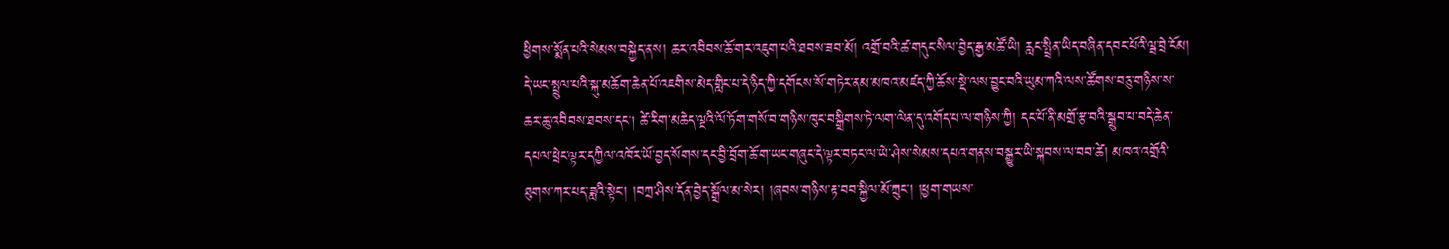ཕྱིགས་སྨོན་པའི་སེམས་བསྐྱེད་ནས། ཆར་འབིབས་ཆོ་གར་འཇུག་པའི་ཐབས་ཟབ་མོ། འགྲོ་བའི་ཚ་གདུང་སིལ་བྱེད་རྒྱ་མཚོ་ཡི། རླང་སྤྲིན་ཡིད་བཞིན་དབང་པོའི་ལྦ་བྲེ་ངོམ། དེ་ཡང་སྤྲུལ་པའི་སྐུ་མཆོག་ཆེན་པོ་འཇགིས་མེད་གླིང་པ་དེ་ཉིད་ཀྱི་དགོངས་སོ་གཏེར་ནམ་མཁའ་མཛད་ཀྱི་ཆོས་སྡེ་ལས་བྱུང་བའི་ཡུམ་ཀའི་ལས་ཚོགས་བཅུ་གཉིས་ས་ཆར་ཆུ་འབིབས་ཐབས་དང། ཚེ་རིག་མཆེད་ལྔའི་ལོ་ཏོག་གསོ་བ་གཉིས་ཁུང་བསྒྲིགས་ཏེ་ལག་ལེན་དུ་འགོད་པ་ལ་གཉིས་ཀྱི། དང་པོ་ནི་མགྲོ་རྩ་བའི་སྒྲུབ་པ་བདེ་ཆེན་དཔལ་ཕྲེང་ལྟར་དཀྱིལ་འཁོར་ཡོ་བྱད་སོགས་དང་བྱི་བྲོག་ཆོ་ག་ཡང་གཞུང་དེ་ལྟར་བཏང་ལ་ཡེ་ཤེས་སེམས་དཔའ་གནས་བསྒྱུར་ཡི་སྐབས་ལ་བབ་ཚེ། མཁའ་འགྲོའི་ཐུགས་ཀར་པད་ཟླའི་སྟེང་། །བཀྲ་ཤིས་དོན་བྱེད་སྒྲོལ་མ་སེར། །ཞབས་གཉིས་རྟ་བབ་སྐྱིལ་མོ་ཀྲུང་། །ཕྱག་གཡས་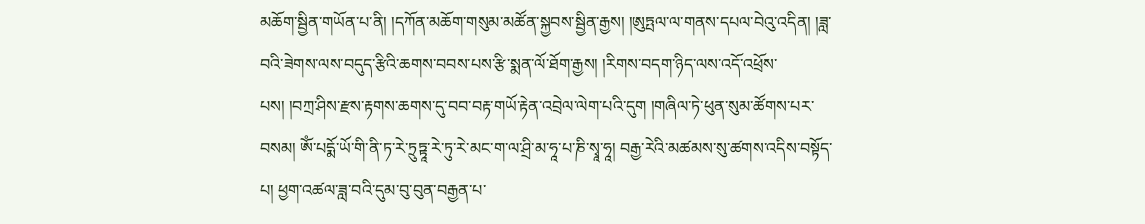མཆོག་སྦྱིན་གཡོན་པ་ནི། །དཀོན་མཆོག་གསུམ་མཚོན་སྐྱབས་སྦྱིན་རྒྱས། །ཨུཏྤལ་ལ་གནས་དཔལ་བེའུ་འདིན། །ཟླ་བའི་ཟེགས་ལས་བདུད་རྩིའི་ཆགས་བབས་པས་རྩི་སྨན་ལོ་ཐོག་རྒྱས། །རིགས་བདག་ཉིད་ལས་འདོ་འཕྲོས་པས། །བཀྲ་ཤིས་རྫས་རྟགས་ཆགས་དུ་བབ་བརྟ་གཡོ་རྟེན་འབྲེལ་ལེག་པའི་དུག །གཞིལ་ཏེ་ཕུན་སུམ་ཚོགས་པར་བསམ། ཨོཾ་པདྨོ་ཡོ་གི་ནི་ཏ་རེ་ཏྲུཏྟཱ་རེ་ཏུ་རེ་མང་ག་ལ་ཤྲི་མ་ཧཱ་པ་ཎི་སྭཱ་ཧཱ། བརྒྱ་རེའི་མཚམས་སུ་ཚགས་འདིས་བསྟོད་པ། ཕྱག་འཚལ་ཟླ་བའི་དུམ་བུ་བུན་བརྒྱན་པ་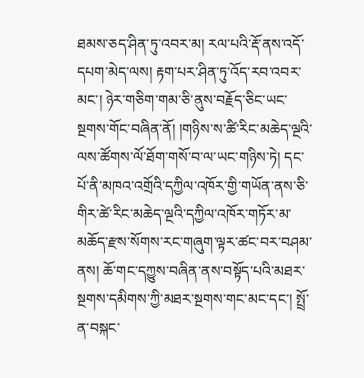ཐམས་ཅད་ཤིན་ཏུ་འབར་མ། རལ་པའི་རྡོ་ནས་འདོ་དཔག་མེད་ལས། རྟག་པར་ཤིན་ཏུ་འོད་རབ་འབར་མང་། ཉེར་གཅིག་གམ་ཅི་ནུས་བརྗོད་ཅིང་ཡང་སྔགས་གོང་བཞིན་ནོ། །གཉིས་ས་ཚི་རིང་མཆེད་ལྔའི་ལས་ཚོགས་ལོ་ཐོག་གསོ་བ་ལ་ཡང་གཉིས་ཏེ། དང་པོ་ནི་མཁའ་འགྲོའི་དཀྱིལ་འཁོར་གྱི་གཡོན་ནས་ཅི་གིར་ཚེ་རིང་མཆེད་ལྔའི་དཀྱིལ་འཁོར་གཏོར་མ་མཆོད་རྫས་སོགས་རང་གཞུག་ལྟར་ཚང་བར་བཤམ་ནས། ཆོ་གང་དཀྱུས་བཞིན་ནས་བསྟོད་པའི་མཐར་སྔགས་དམིགས་ཀྱི་མཐར་སྔགས་གང་མང་དང་། སྤྲོ་ན་བསྐང་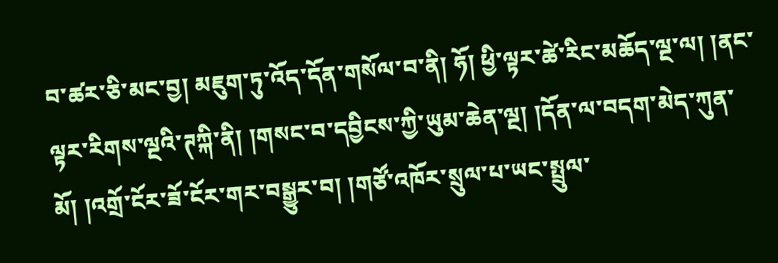བ་ཚར་ཅི་མང་བྱ། མཇུག་ཏུ་འོད་དོན་གསོལ་བ་ནི། ཧོ། ཕྱི་ལྟར་ཚེ་རིང་མཆོད་ལྔ་ལ། །ནང་ལྟར་རིགས་ལྔའི་ཊཀྐི་ནི། །གསང་བ་དབྱིངས་ཀྱི་ཡུམ་ཆེན་ལྔ། །དོན་ལ་བདག་མེད་ཀུན་མོ། །འགྲོ་ངོར་ཟོ་ངོར་གར་བསྒྱུར་བ། །གཙོ་འཁོར་སྲུལ་པ་ཡང་སྤྲུལ་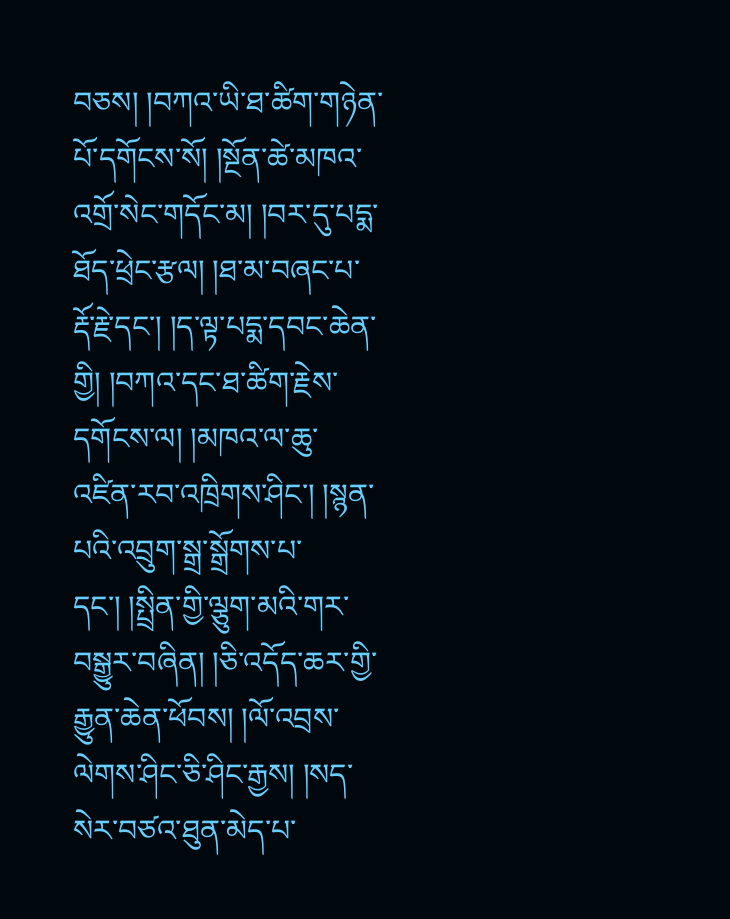བཅས། །བཀའ་ཡི་ཐ་ཚིག་གཉེན་པོ་དགོངས་སོ། །སྔོན་ཚེ་མཁའ་འགྲོ་སེང་གདོང་མ། །བར་དུ་པདྨ་ཐོད་ཕྲེང་རྩལ། །ཐ་མ་བཞང་པ་རྡོ་རྗེ་དང་། །ད་ལྟ་པདྨ་དབང་ཆེན་གྱི། །བཀའ་དང་ཐ་ཚིག་རྗེས་དགོངས་ལ། །མཁའ་ལ་ཆུ་འཛིན་རབ་འཁྲིགས་ཤིང་། །སྙན་པའི་འབྲུག་སྒྲ་སྒྲོགས་པ་དང་། །སྤྲིན་གྱི་ལྕུག་མའི་གར་བསྒྱུར་བཞིན། །ཅི་འདོད་ཆར་གྱི་རྒྱུན་ཆེན་ཕོབས། །ལོ་འབྲས་ལེགས་ཤིང་ཅི་ཤིང་རྒྱས། །སད་སེར་བཙའ་ཐུན་མེད་པ་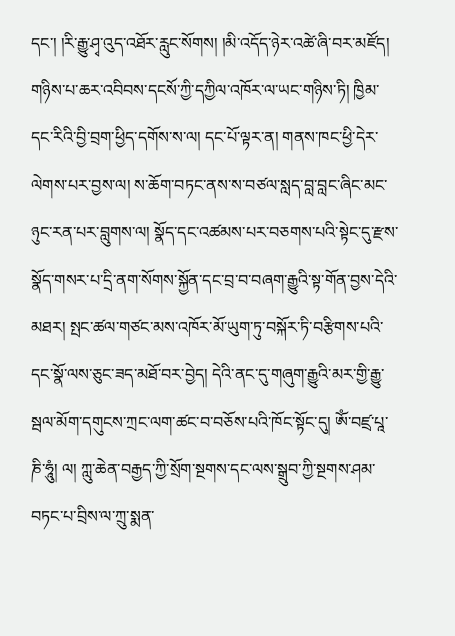དང་། །རི་རྒྱུ་ཤྭ་འུད་འཐོར་རླུང་སོགས། །མི་འདོད་ཉེར་འཚེ་ཞི་བར་མཛོད། གཉིས་པ་ཆར་འབིབས་དངསོ་ཀྱི་དཀྱིལ་འཁོར་ལ་ཡང་གཉིས་ཏི། ཁྱིམ་དང་རིའི་བྱི་བྲག་ཕྱིད་དགོས་ས་ལ། དང་པོ་ལྟར་ན། གནས་ཁང་ཕྱི་དེར་ལེགས་པར་བྱས་ལ། ས་ཆོག་བཏང་ནས་ས་བཙལ་སླད་བླ་བླང་ཞིང་མང་ཉུང་རན་པར་བླུགས་ལ། སྣོད་དང་འཚམས་པར་བཅགས་པའི་སྟེང་དུ་རྫས་སྣོད་གསར་པ་དྲི་ནག་སོགས་སྐྱོན་དང་བྲ་བ་བཞག་རྒྱུའི་སྟ་གོན་བྱས་དེའི་མཐར། སྤང་ཚལ་གཙང་མས་འཁོར་མོ་ཡུག་ཏུ་བསྐོར་ཏི་བརྩིགས་པའི་དང་སྣོ་ལས་ཅུང་ཟད་མཐོ་བར་བྱེད། དེའི་ནང་དུ་གཞུག་རྒྱུའི་མར་གྱི་རྒྱུ་སྦལ་མོག་དགུངས་ཀྲང་ལག་ཚང་བ་བཅོས་པའི་ཁོང་སྟོང་དུ། ཨོཾ་བཛྲ་པཱ་ཎི་ཧཱུཾ། ལ། ཀླུ་ཆེན་བརྒྱད་ཀྱི་སྲོག་སྔགས་དང་ལས་སྒྲུབ་ཀྱི་སྔགས་ཤམ་བཏང་པ་བྲིས་ལ་ཀྲུ་སྨན་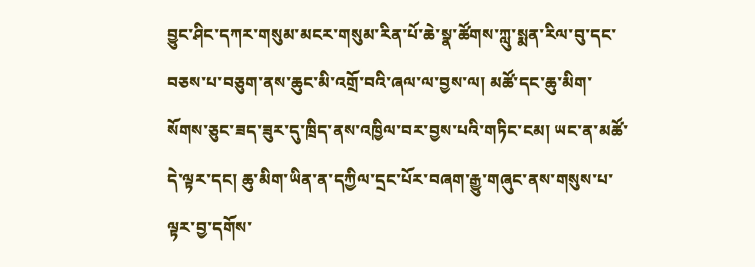བྱུང་ཤིང་དཀར་གསུམ་མངར་གསུམ་རིན་པོ་ཆེ་སྣ་ཚོགས་ཀླུ་སྨན་རིལ་བུ་དང་བཅས་པ་བཅུག་ནས་ཆུང་མི་འགྲོ་བའི་ཞལ་ལ་བྱས་ལ། མཚོ་དང་ཆུ་མིག་སོགས་ཅུང་ཟད་ཟུར་དུ་ཁྲིད་ནས་འཁྱིལ་བར་བྱས་པའི་གཏིང་ངམ། ཡང་ན་མཚོ་དེ་ལྟར་དང། ཆུ་མིག་ཡིན་ན་དཀྱིལ་དྲང་པོར་བཞག་རྒྱུ་གཞུང་ནས་གསུས་པ་ལྟར་བྱ་དགོས་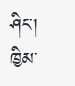ཤིང་། ཁྱིམ་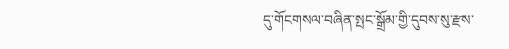དུ་གོངགསལ་བཞིན་སྤང་སྒྲོམ་གྱི་དུབས་སུ་རྫས་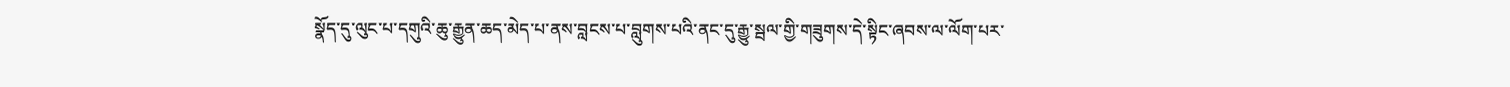སྣོད་དུ་ལུང་པ་དགུའི་ཆུ་རྒྱུན་ཆད་མེད་པ་ནས་བླངས་པ་བླུགས་པའི་ནང་དུ་རྒྱུ་སྦལ་གྱི་གཟུགས་དེ་སྟིང་ཞབས་ལ་ལོག་པར་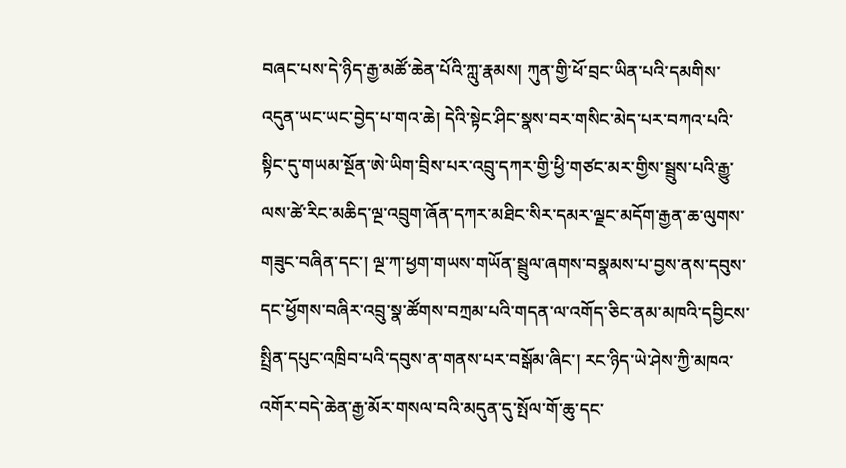བཞང་པས་དེ་ཉིད་རྒྱ་མཚོ་ཆེན་པོའི་ཀླུ་རྣམས། ཀུན་གྱི་ཕོ་བྲང་ཡིན་པའི་དམགིས་འདུན་ཡང་ཡང་བྱེད་པ་གའ་ཆེ། དེའི་སྟེང་ཤིང་སྣས་བར་གསིང་མེད་པར་བཀའ་པའི་སྟིང་དུ་གཡམ་སྔོན་ཨེ་ཡིག་བྲིས་པར་འབྲུ་དཀར་གྱི་ཕྱི་གཙང་མར་གྱིས་སྦྲུས་པའི་རྒྱུ་ལས་ཚེ་རིང་མཆིད་ལྔ་འབྲུག་ཞོན་དཀར་མཐིང་སིར་དམར་ལྗང་མདོག་རྒྱན་ཆ་ལུགས་གཟུང་བཞིན་དང་། ལྔ་ཀ་ཕྱག་གཡས་གཡོན་སྦྲུལ་ཞགས་བསྣམས་པ་བྱས་ནས་དབུས་དང་ཕྱོགས་བཞིར་འབྲུ་སྣ་ཚོགས་བཀྲམ་པའི་གདན་ལ་འགོད་ཅིང་ནམ་མཁའི་དབྱིངས་སྤྲིན་དཔུང་འཁྲིབ་པའི་དབུས་ན་གནས་པར་བསྒོམ་ཞིང་། རང་ཉིད་ཡེ་ཤེས་ཀྱི་མཁའ་འགོར་བདེ་ཆེན་རྒྱ་མོར་གསལ་བའི་མདུན་དུ་སྤོལ་གོ་ཆུ་དང་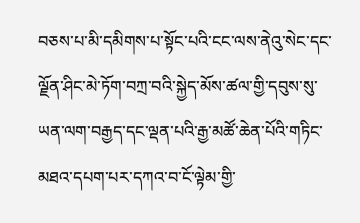བཅས་པ་མི་དམིགས་པ་སྟོང་པའི་ངང་ལས་ནེའུ་སེང་དང་ལྗོན་ཤིང་མེ་ཏོག་བཀྲ་བའི་སྐྱེད་མོས་ཚལ་གྱི་དབུས་སུ་ཡན་ལག་བརྒྱད་དང་ལྡན་པའི་རྒྱ་མཚོ་ཆེན་པོའི་གཏིང་མཐའ་དཔག་པར་དཀའ་བ་ངོ་ལྟེམ་གྱི་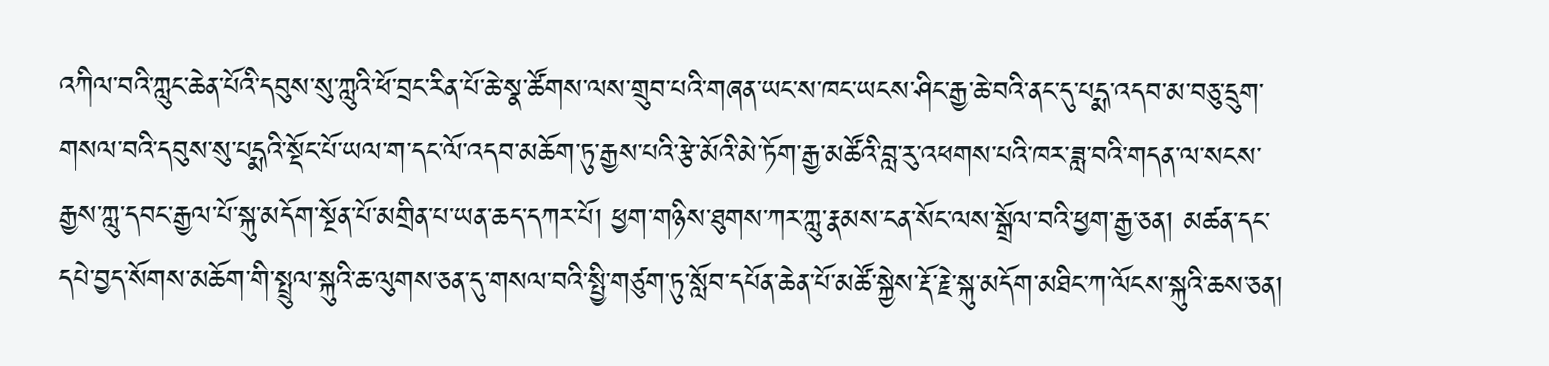འཀིལ་བའི་ཀླུང་ཆེན་པོའི་དབུས་སུ་ཀླུའི་ཕོ་བྲང་རིན་པོ་ཆེ་སྣ་ཚོགས་ལས་གྲུབ་པའི་གཞན་ཡང་ས་ཁང་ཡངས་ཤིང་རྒྱ་ཆེ་བའི་ནང་དུ་པདྨ་འདབ་མ་བཅུ་དྲུག་གསལ་བའི་དབུས་སུ་པདྨའི་སྡོང་པོ་ཡལ་ག་དང་ལོ་འདབ་མཆོག་ཏུ་རྒྱས་པའི་རྩེ་མོའི་མེ་ཏོག་རྒྱ་མཚོའི་བླ་རུ་འཕགས་པའི་ཁར་ཟླ་བའི་གདན་ལ་སངས་རྒྱས་ཀླུ་དབང་རྒྱལ་པོ་སྐུ་མདོག་སྔོན་པོ་མགྲིན་པ་ཡན་ཆད་དཀར་པོ། ཕྱག་གཉིས་ཐུགས་ཀར་ཀླུ་རྣམས་ངན་སོང་ལས་སྒྲོལ་བའི་ཕྱག་རྒྱ་ཅན། མཚན་དང་དཔེ་བྱད་སོགས་མཆོག་གི་སྤྲུལ་སྐུའི་ཆ་ལུགས་ཅན་དུ་གསལ་བའི་སྤྱི་གཙུག་ཏུ་སློབ་དཔོན་ཆེན་པོ་མཚོ་སྐྱེས་རྡོ་རྗེ་སྐུ་མདོག་མཐིང་ཀ་ལོངས་སྐུའི་ཆས་ཅན།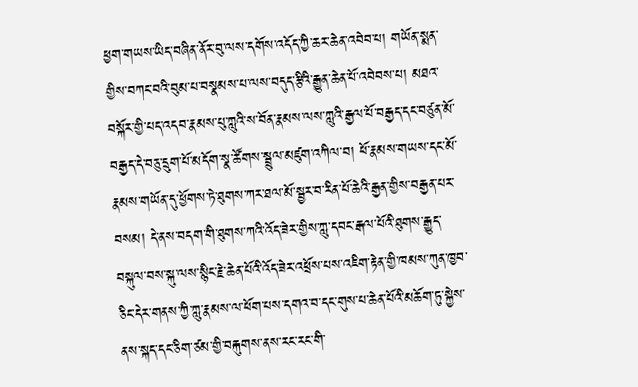ཕྱག་གཡས་ཡིད་བཞིན་ནོར་བུ་ལས་དགོས་འདོད་ཀྱི་ཆར་ཆེན་འབེབ་པ། གཡོན་སྨན་གྱིས་བཀང་བའི་བུམ་པ་བསྣམས་པ་ལས་བདུད་རྩིའི་རྒྱུན་ཆེན་པོ་འབེབས་པ། མཐའ་བསྐོར་གྱི་པད་འདབ་རྣམས་པུ་ཀླུའི་ས་བོན་རྣམས་ལས་ཀླུའི་རྒྱལ་པོ་བརྒྱད་དང་བཙུན་མོ་བརྒྱད་དེ་བཅུ་དྲུག་པོ་མདོག་སྣ་ཚོགས་སྦྲུལ་མཛུག་འཀིལ་བ། ཕོ་རྣམས་གཡས་དང་མོ་རྣམས་གཡོན་དུ་ཕྱོགས་ཏེ་ཐུགས་ཀར་ཐལ་མོ་སྦྱར་བ་རིན་པོ་ཆེའི་རྒྱན་གྱིས་བརྒྱན་པར་བསམ། དེ་ནས་བདག་གི་ཐུགས་ཀའི་འོད་ཟེར་གྱིས་ཀླུ་དབང་རྒལ་པོའི་ཐུགས་རྒྱུད་བསྐུལ་བས་སྐུ་ལས་སྙིང་རྗེ་ཆེན་པོའི་འོད་ཟེར་འཕྲོས་པས་འཇིག་རྟེན་གྱི་ཁམས་ཀུན་ཁྱབ་ཅིང་དེར་གནས་ཀྱི་ཀླུ་རྣམས་ལ་ཕོག་པས་དགའ་བ་དང་གུས་པ་ཆེན་པོའི་མཆོག་ཏུ་སྐྱེས་ནས་སྐད་དང་ཅིག་ཙམ་གྱི་བརྐུགས་ནས་རང་རང་གི་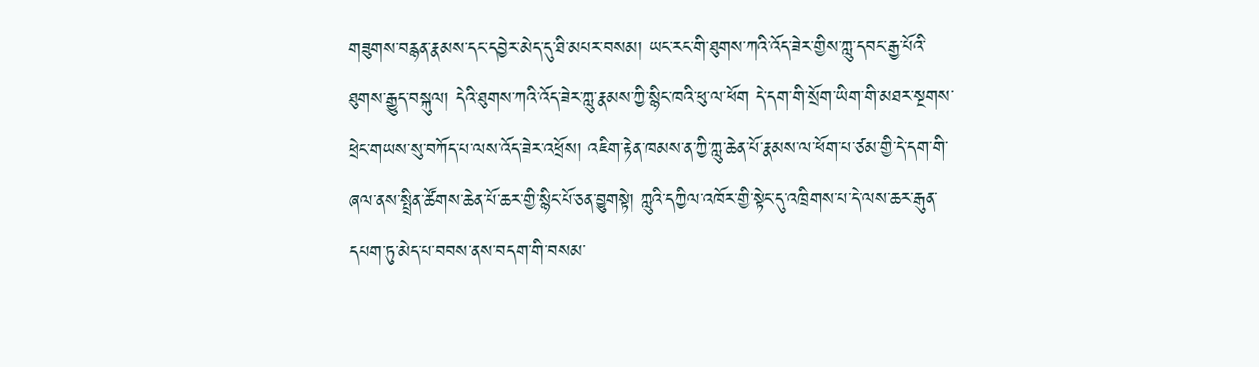གཟུགས་བརྙན་རྣམས་དང་དབྱེར་མེད་དུ་ཐི་མཔར་བསམ། ཡང་རང་གི་ཐུགས་ཀའི་འོད་ཟེར་གྱིས་ཀླུ་དབང་རྒྱ་པོའི་ཐུགས་རྒྱུད་བསྐུལ། དེའི་ཐུགས་ཀའི་འོད་ཟེར་ཀླུ་རྣམས་ཀྱི་སྙིང་ཁའི་ཕུ་ལ་ཕོག དེ་དག་གི་སྲོག་ཡིག་གི་མཐར་སྔགས་ཕྲེང་གཡས་སུ་བཀོད་པ་ལས་འོད་ཟེར་འཕྲོས། འཇིག་རྟེན་ཁམས་ན་ཀྱི་ཀླུ་ཆེན་པོ་རྣམས་ལ་ཕོག་པ་ཙམ་གྱི་དེ་དག་གི་ཞལ་ནས་སྤྲིན་ཚོགས་ཆེན་པོ་ཆར་གྱི་སྙིང་པོ་ཅན་བྱུགསྟེ། ཀླུའི་དཀྱིལ་འཁོར་གྱི་སྟེང་དུ་འཁྲིགས་པ་དེ་ལས་ཆར་རྒུན་དཔག་ཏུ་མེད་པ་བབས་ནས་བདག་གི་བསམ་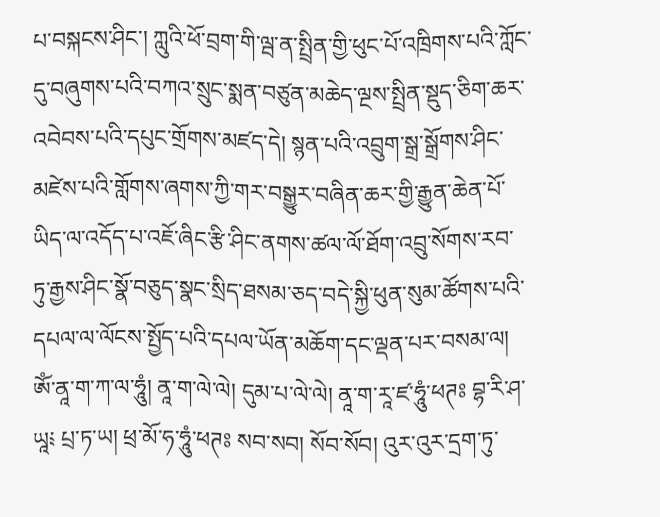པ་བསྐངས་ཤིང་། ཀླུའི་ཕོ་བྲག་གི་ལྦ་ན་སྤྲིན་གྱི་ཕུང་པོ་འཁྲིགས་པའི་ཀློང་དུ་བཞུགས་པའི་བཀའ་སྲུང་སྨན་བཙུན་མཆེད་ལྔས་སྤྲིན་སྡུད་ཅིག་ཆར་འབེབས་པའི་དཔུང་གྲོགས་མཛད་དེ། སྙན་པའི་འབྲུག་སྒྲ་སྒྲོགས་ཤིང་མཛེས་པའི་གློགས་ཞགས་ཀྱི་གར་བསྒྱུར་བཞིན་ཆར་གྱི་རྒྱུན་ཆེན་པོ་ཡིད་ལ་འདོད་པ་འཇོ་ཞིང་རྩི་ཤིང་ནགས་ཚལ་ལོ་ཐོག་འབྲུ་སོགས་རབ་ཏུ་རྒྱས་ཤིང་སྣོ་བཅུད་སྣང་སྲིད་ཐསམ་ཅད་བདེ་སྐྱི་ཕུན་སུམ་ཚོགས་པའི་དཔལ་ལ་ལོངས་སྤྱོད་པའི་དཔལ་ཡོན་མཆོག་དང་ལྡན་པར་བསམ་ལ། ཨོཾ་ནཱ་ག་ཀ་ལ་ཧཱུཾ། ནཱ་ག་ལེ་ལེ། དུམ་པ་ལེ་ལེ། ནཱ་ག་རཱ་ཛ་ཧཱུཾ་ཕཊཿ བྷ་རི་ཤ་ཡཱ༴ པྲ་ཏ་ཡ། ཕྲ་མོ་ཧ་ཧཱུཾ་ཕཊཿ སབ་སབ། སོབ་སོབ། འུར་འུར་དྲག་ཏུ་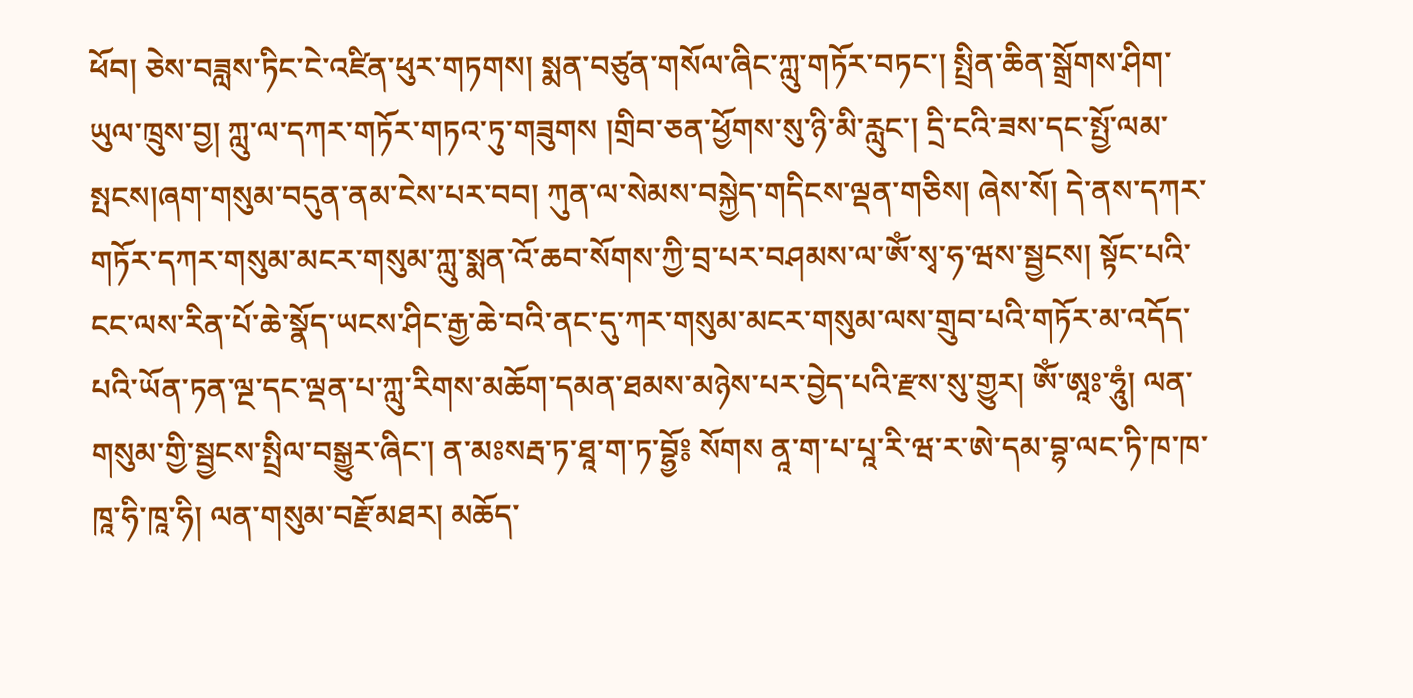ཕོབ། ཅེས་བཟླས་ཏིང་ངེ་འཛིན་ཕུར་གཏགས། སྨན་བཙུན་གསོལ་ཞིང་ཀླུ་གཏོར་བཏང་། སྤྲིན་ཆིན་སྒྲོགས་ཤིག་ཡུལ་ཁྲུས་བྱ། ཀླུ་ལ་དཀར་གཏོར་གཏའ་ཏུ་གཟུགས །གྲིབ་ཅན་ཕྱོགས་སུ་ཉི་མི་རླུང་། དྲི་ངའི་ཟས་དང་སྤྱོ་ལམ་སྤངས།ཞག་གསུམ་བདུན་ནམ་ངེས་པར་བབ། ཀུན་ལ་སེམས་བསྐྱེད་གདིངས་ལྡན་གཅིས། ཞེས་སོ། དེ་ནས་དཀར་གཏོར་དཀར་གསུམ་མངར་གསུམ་ཀླུ་སྨན་འོ་ཆབ་སོགས་ཀྱི་བྲ་པར་བཤམས་ལ་ཨོཾ་སྭ་ཧ་ཝས་སྦྱངས། སྟོང་པའི་ངང་ལས་རིན་པོ་ཆེ་སྣོད་ཡངས་ཤིང་རྒྱ་ཆེ་བའི་ནང་དུ་ཀར་གསུམ་མངར་གསུམ་ལས་གྲུབ་པའི་གཏོར་མ་འདོད་པའི་ཡོན་ཏན་ལྔ་དང་ལྡན་པ་ཀླུ་རིགས་མཆོག་དམན་ཐམས་མཉེས་པར་བྱེད་པའི་རྫས་སུ་གྱུར། ཨོཾ་ཨཱཿ་ཧཱུཾ། ལན་གསུམ་གྱི་སྦྱངས་སྤྲིལ་བསྒྱུར་ཞིང་། ན་མཿསརྦ་ཏ་ཐཱ་ག་ཏ་བྷྱོ༔ སོགས ནཱ་ག་པ་པཱ་རི་ཝ་ར་ཨེ་དམ་བྷ་ལང་ཏི་ཁ་ཁ་ཁཱ་ཧི་ཁཱ་ཧི། ལན་གསུམ་བརྗོ་མཐར། མཆོད་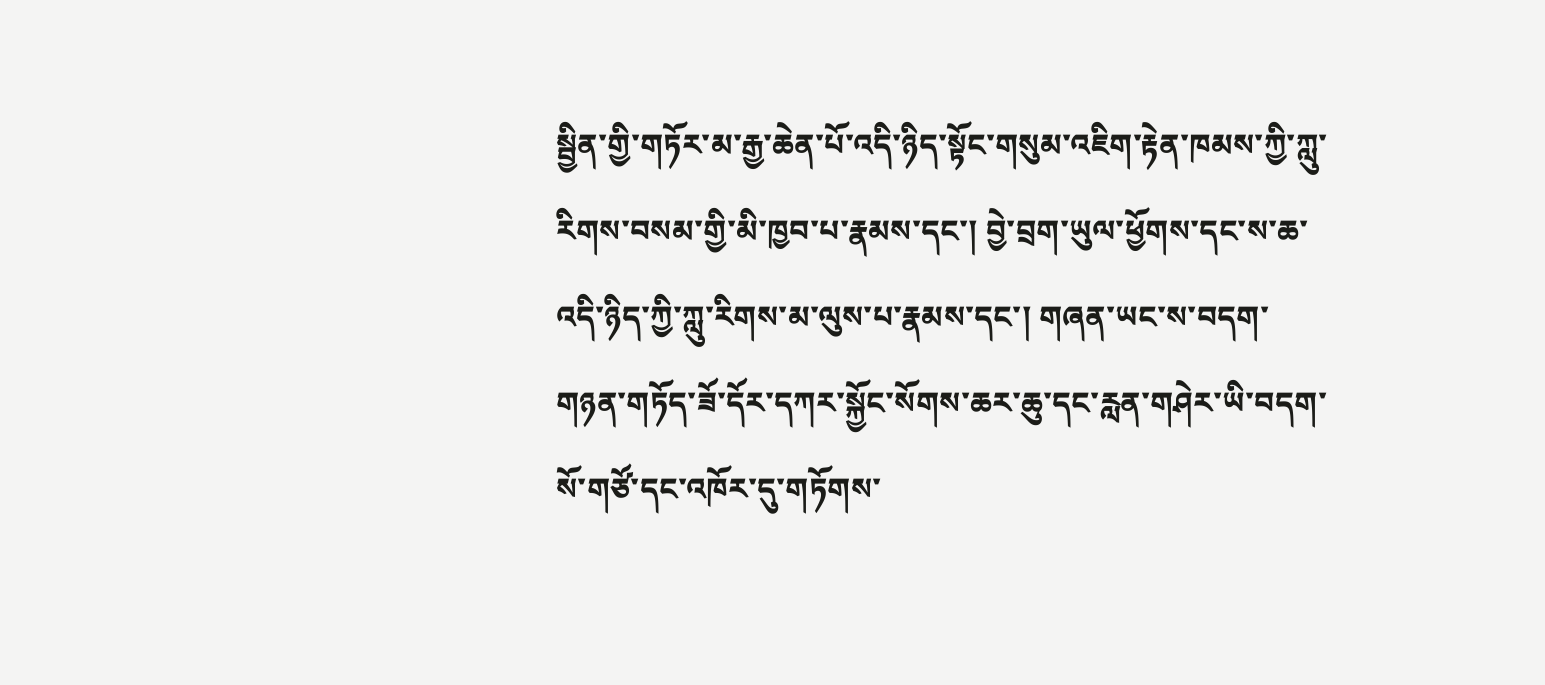སྦྱིན་གྱི་གཏོར་མ་རྒྱ་ཆེན་པོ་འདི་ཉིད་སྟོང་གསུམ་འཇིག་རྟེན་ཁམས་ཀྱི་ཀླུ་རིགས་བསམ་གྱི་མི་ཁྱབ་པ་རྣམས་དང་། བྱེ་བྲག་ཡུལ་ཕྱོགས་དང་ས་ཆ་འདི་ཉིད་ཀྱི་ཀླུ་རིགས་མ་ལུས་པ་རྣམས་དང་། གཞན་ཡང་ས་བདག་གཉན་གཏོད་ཟོ་དོར་དཀར་སྐྱོང་སོགས་ཆར་ཆུ་དང་རླན་གཤེར་ཡི་བདག་སོ་གཙོ་དང་འཁོར་དུ་གཏོགས་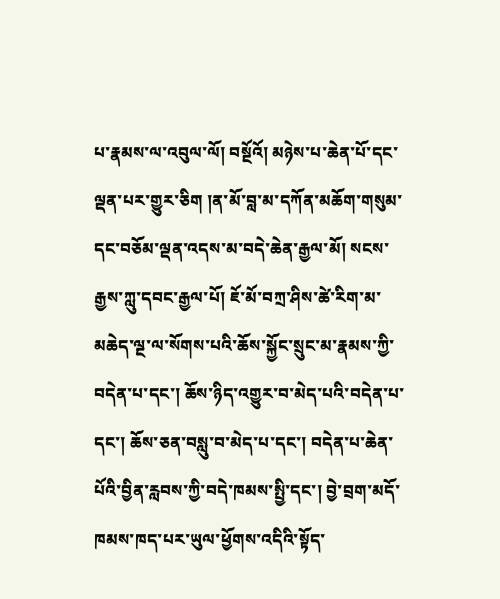པ་རྣམས་ལ་འབུལ་ལོ། བསྔོའོ། མཉེས་པ་ཆེན་པོ་དང་ལྡན་པར་གྱུར་ཅིག །ན་མོ་བླ་མ་དཀོན་མཆོག་གསུམ་དང་བཅོམ་ལྡན་འདས་མ་བདེ་ཆེན་རྒྱལ་མོ། སངས་རྒྱས་ཀླུ་དབང་རྒྱལ་པོ། ཇོ་མོ་བཀྲ་ཤིས་ཚེ་རིག་མ་མཆེད་ལྔ་ལ་སོགས་པའི་ཆོས་སྐྱོང་སྲུང་མ་རྣམས་ཀྱི་བདེན་པ་དང་། ཆོས་ཉིད་འགྱུར་བ་མེད་པའི་བདེན་པ་དང་། ཆོས་ཅན་བསླུ་བ་མེད་པ་དང་། བདེན་པ་ཆེན་པོའི་བྱིན་རླབས་ཀྱི་བདེ་ཁམས་སྤྱི་དང་། བྱེ་བྲག་མདོ་ཁམས་ཁད་པར་ཡུལ་ཕྱོགས་འདིའི་སྟོད་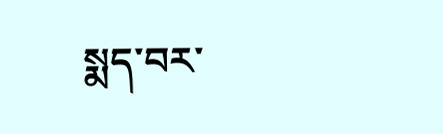སྨད་བར་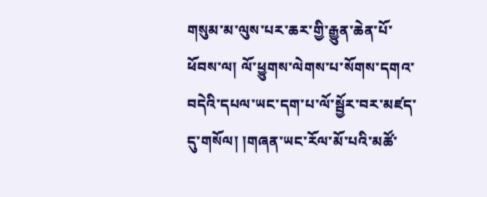གསུམ་མ་ལུས་པར་ཆར་གྱི་རྒྱུན་ཆེན་པོ་ཕོབས་ལ། ལོ་ཕྱུགས་ལེགས་པ་སོགས་དགའ་བདེའི་དཔལ་ཡང་དག་པ་ལོ་སྦྱོར་བར་མཛད་དུ་གསོལ། །གཞན་ཡང་རོལ་མོ་པའི་མཚོ་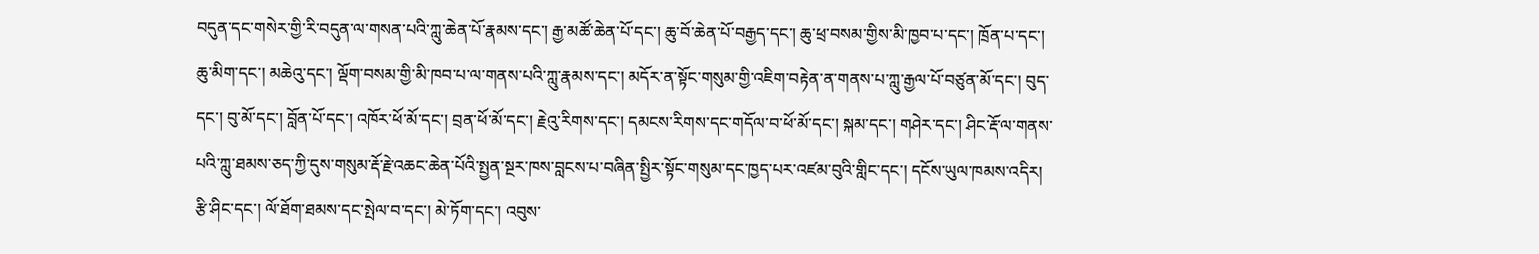བདུན་དང་གསེར་གྱི་རི་བདུན་ལ་གསན་པའི་ཀླུ་ཆེན་པོ་རྣམས་དང་། རྒྱ་མཚོ་ཆེན་པོ་དང་། ཆུ་བོ་ཆེན་པོ་བརྒྱད་དང་། ཆུ་ཕྲ་བསམ་གྱིས་མི་ཁྱབ་པ་དང་། ཁྲོན་པ་དང་། ཆུ་མིག་དང་། མཆེའུ་དང་། ལྡོག་བསམ་གྱི་མི་ཁབ་པ་ལ་གནས་པའི་ཀླུ་རྣམས་དང་། མདོར་ན་སྟོང་གསུམ་གྱི་འཇིག་བརྟེན་ན་གནས་པ་ཀླུ་རྒྱལ་པོ་བཙུན་མོ་དང་། བུད་དང་། བུ་མོ་དང་། བློན་པོ་དང་། འཁོར་ཕོ་མོ་དང་། བྲན་ཕོ་མོ་དང་། རྗེའུ་རིགས་དང་། དམངས་རིགས་དང་གདོལ་བ་ཕོ་མོ་དང་། སྐམ་དང་། གཤེར་དང་། ཤིང་རྡོ་ལ་གནས་པའི་ཀླུ་ཐམས་ཅད་ཀྱི་དུས་གསུམ་རྡོ་རྗེ་འཆང་ཆེན་པོའི་སྤྱན་སྔར་ཁས་བླངས་པ་བཞིན་སྤྱིར་སྟོང་གསུམ་དང་ཁྱད་པར་འཛམ་བུའི་གླིང་དང་། དངོས་ཡུལ་ཁམས་འདིར། རྩི་ཤིང་དང་། ལོ་ཐོག་ཐམས་དང་སྤེལ་བ་དང་། མེ་ཏོག་དང་། འབུས་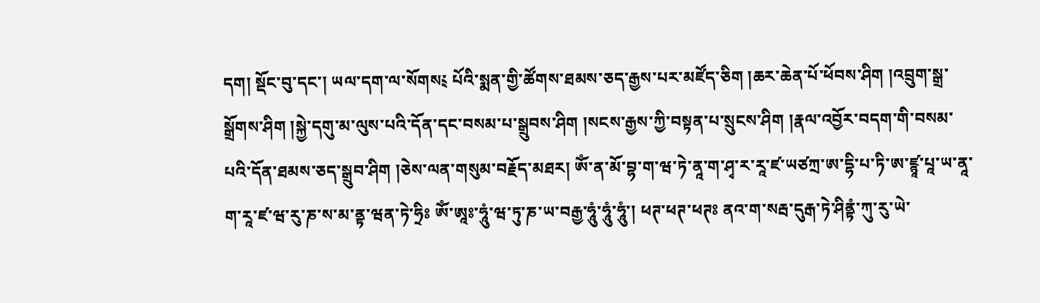དག། སྡོང་བུ་དང་། ཡལ་དག་ལ་སོགས༴ པོའི་སྨན་གྱི་ཚོགས་ཐམས་ཅད་རྒྱས་པར་མཛོད་ཅིག །ཆར་ཆེན་པོ་ཕོབས་ཤིག །འབྲུག་སྒྲ་སྒྲོགས་ཤིག །སྐྱེ་དགུ་མ་ལུས་པའི་དོན་དང་བསམ་པ་སྒྲུབས་ཤིག །སངས་རྒྱས་ཀྱི་བསྟན་པ་སྲུངས་ཤིག །རྣལ་འབྱོར་བདག་གི་བསམ་པའི་དོན་ཐམས་ཅད་སྒྲུབ་ཤིག །ཅེས་ལན་གསུམ་བརྗོད་མཐར། ཨོཾ་ན་མོ་བྷ་ག་ཝ་ཏེ་ནཱ་ག་ཤྭ་ར་རཱ་ཛ་ཡཙཀྲ་ཨ་དྷི་པ་ཏི་ཨ་ཛྙཱ་པཱ་ཡ་ནཱ་ག་རཱ་ཛ་ཝ་རུ་ཎ་ས་མ་ནྟ་ཝན་ཏེ་ཧྲིཿ ཨོཾ་ཨཱཿ་ཧཱུཾ་ཝ་ཏུ་ཎ་ཡ་བརྒྱ་ཧཱུཾ་ཧཱུཾ་ཧཱུཾ་། ཕཊ་ཕཊ་ཕཊཿ ནའ་ག་སརྦ་དུརྒ་ཏེ་ཤིནྟཾ་ཀུ་རུ་ཡེ་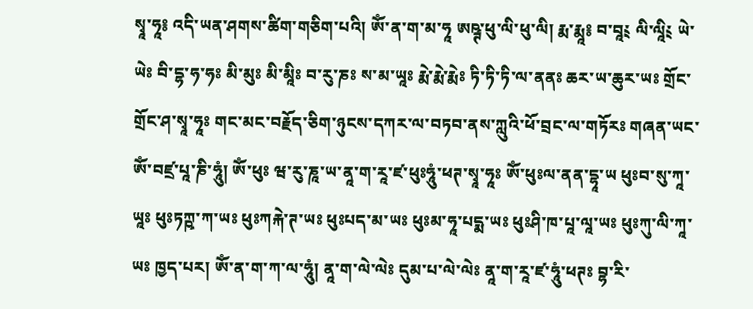སྭཱ་ཧཱ༔ འདི་ཡན་ཤགས་ཚིག་གཅིག་པའི། ཨོཾ་ན་ག་མ་ཧཱ ཨཥྚ་ཕུ་ལི་ཕུ་ལི། རྨ་རྨཱ༔ བ་བཱ༴ ལི་ལཱི༴ ཡེ་ཡེཿ བི་དྷ་ཧ་ཧཿ མི་མུཿ མི་མཱིཿ བ་རུ་ཎཿ ས་མ་ཡཱཿ རྨེ་རྨེ་རྨེཿ ཏི་ཏི་ཏི་ལ་ནནཿ ཆར་ཡ་ཆུར་ཡཿ གྲོང་གྲོང་ཤ་སྭཱ་ཧཱཿ གང་མང་བརྗོད་ཅིག་ཉུངས་དཀར་ལ་བཏབ་ནས་ཀླུའི་ཕོ་བྲང་ལ་གཏོརཿ གཞན་ཡང་ཨོཾ་བཛྲ་པཱ་ཎི་ཧཱུཾ། ཨོཾ་ཕུཿ ཝ་རུ་ཎཱ་ཡ་ནཱ་ག་རཱ་ཛ་ཕུཿཧཱུཾ་ཕཊ་སྭཱ་ཧཱཿ ཨོཾ་ཕུཿལ་ནན་དྷཱ་ཡ ཕུཿབ་སུ་ཀཱ་ཡཱཿ ཕུཿཏཀྵ་ཀ་ཡཿ ཕུཿཀརྐེ་ཊ་ཡཿ ཕུཿཔད་མ་ཡཿ ཕུཿམ་ཧཱ་པདྨ་ཡཿ ཕུཿཤི་ཁ་པཱ་ལཱ་ཡཿ ཕུཿཀུ་ལི་ཀཱ་ཡཿ ཁྱད་པར། ཨོཾ་ན་ག་ཀ་ལ་ཧཱུཾ། ནཱ་ག་ལེ་ལེཿ དུམ་པ་ལེ་ལེཿ ནཱ་ག་རཱ་ཛ་ཧཱུཾ་ཕཊཿ བྷ་རི་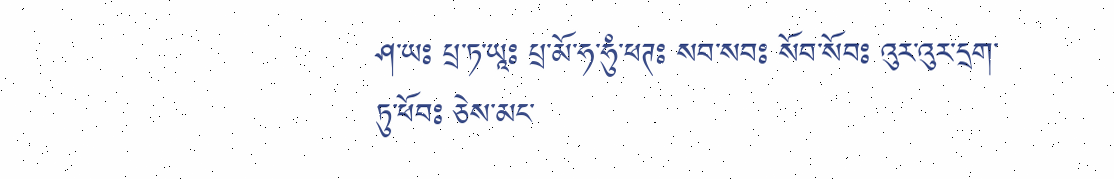ཤ་ཡཿ པྲ་ཏ་ཡཱཿ པྲ་མོ་ཧ་ཧུཾ་ཕཊཿ སབ་སབཿ སོབ་སོབཿ འུར་འུར་དྲག་ཏུ་ཕོབཿ ཅེས་མང་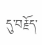དུ་བརྗོད་